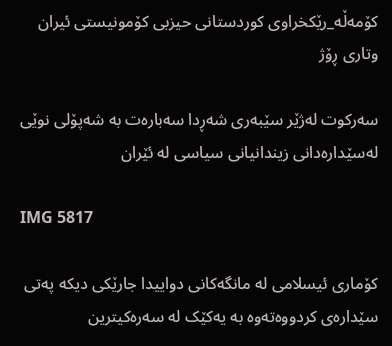کۆمەڵە_رێكخراوی كوردستانی حیزبی كۆمونیستی ئیران
وتاری ڕۆژ

سەرکوت لەژێر سێبەری شەڕدا سەبارەت بە شەپۆلی نوێی لەسێدارەدانی زیندانیانی سیاسی لە ئێران

IMG 5817

کۆماری ئیسلامی لە مانگەکانی دواییدا جارێکی دیکە پەتی سێدارەی کردووەتەوە بە یەکێک لە سەرەکیترین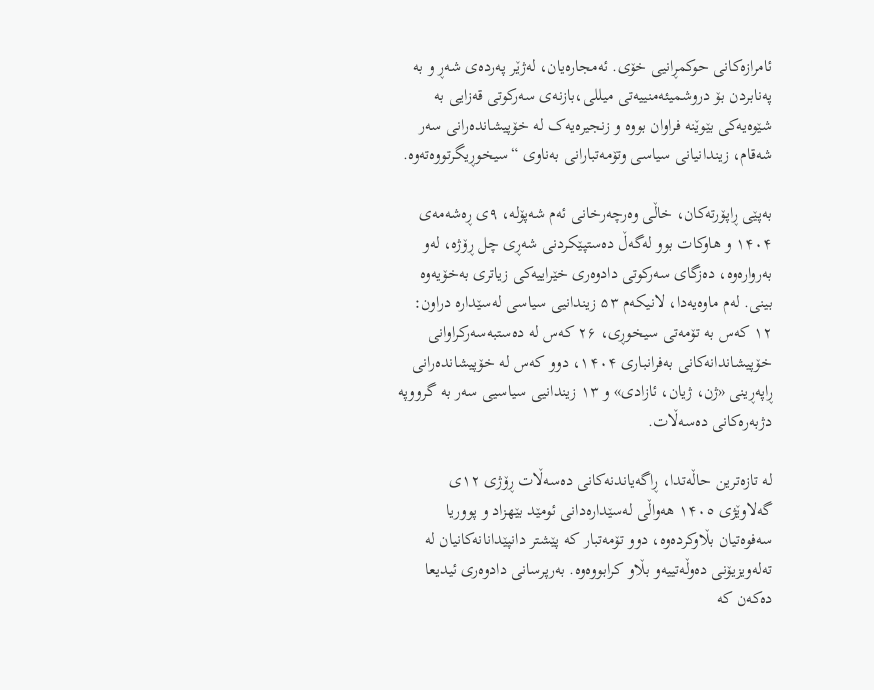ئامرازەکانی حوکمڕانیی خۆی. ئەمجارەیان، لەژێر پەردەی شەڕ و بە پەنابردن بۆ دروشمیئەمنییەتی میللی،بازنەی سەرکوتی قەزایی بە شێوەیەکی بێوێنە فراوان بووە و زنجیرەیەک لە خۆپیشاندەرانی سەر شەقام، زیندانیانی سیاسی وتۆمەتبارانی بەناوی “سیخوڕیگرتووەتەوە.

بەپێی ڕاپۆرتەکان، خاڵی وەرچەرخانی ئەم شەپۆلە، ۹ی ڕەشەمەی ۱۴۰۴ و هاوكات بوو لەگەڵ دەستپێکردنی شەڕی چل ڕۆژە، لەو بەروارەوە، دەزگای سەرکوتی دادوەری خێراییەکی زیاتری بەخۆیەوە بینی. لەم ماوەیەدا، لانیکەم ۵۳ زیندانیی سیاسی لەسێدارە دراون: ۱۲ کەس بە تۆمەتی سیخوڕی، ۲۶ کەس لە دەستبەسەرکراوانی خۆپیشاندانەکانی بەفرانباری ۱۴۰۴، دوو کەس لە خۆپیشاندەرانی ڕاپەڕینی «ژن، ژیان، ئازادی» و ۱۳ زیندانیی سیاسیی سەر بە گرووپە دژبەرەکانی دەسەڵات.

لە تازەترین حاڵەتدا، ڕاگەیاندنەکانی دەسەڵات ڕۆژی ۱۲ی گەلاوێژی ۱۴۰٥ هەواڵی لەسێدارەدانی ئومێد بێهزاد و پووریا سەفوەتیان بڵاوکردەوە، دوو تۆمەتبار کە پێشتر دانپێدانانەکانیان لە تەلەویزیۆنی دەوڵەتییەو بڵاو کرابووەوە. بەرپرسانی دادوەری ئیدیعا دەکەن کە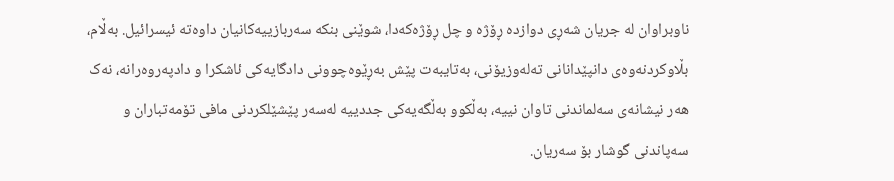ناوبراوان لە جریان شەڕی دوازدە ڕۆژە و چل ڕۆژەکەدا، شوێنی بنکە سەربازییەکانیان داوەتە ئیسرائیل. بەڵام، بڵاوکردنەوەی دانپێدانانی تەلەوزیۆنی، بەتایبەت پێش بەڕێوەچوونی دادگایەکی ئاشکرا و دادپەروەرانە، نەک هەر نیشانەی سەلماندنی تاوان نییە، بەڵکوو بەڵگەیەکی جددییە لەسەر پێشێلکردنی مافی تۆمەتباران و سەپاندنی گوشار بۆ سەریان.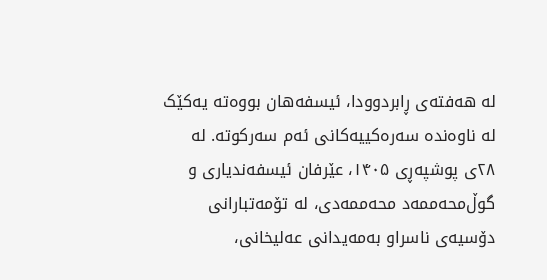لە هەفتەی ڕابردوودا، ئیسفەهان بووەتە یەکێک لە ناوەندە سەرەکییەکانی ئەم سەرکوتە. لە ۲۸ی پوشپەڕی ۱۴۰۵، عێرفان ئیسفەندیاری و گوڵ‌محەممەد محەممەدی، لە تۆمەتبارانی دۆسیەی ناسراو بەمەیدانی عەلیخانی،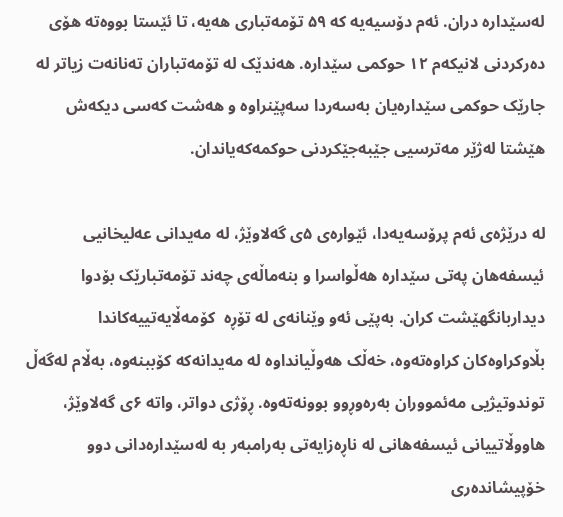لەسێدارە دران. ئەم دۆسیەیە کە ۵۹ تۆمەتباری هەیە، تا ئێستا بووەتە هۆی دەرکردنی لانیکەم ۱۲ حوکمی سێدارە. هەندێک لە تۆمەتباران تەنانەت زیاتر لە جارێک حوکمی سێدارەیان بەسەردا سەپێنراوە و هەشت کەسی دیکەش هێشتا لەژێر مەترسیی جێبەجێکردنی حوکمەکەیاندان.

لە درێژەی ئەم پرۆسەیەدا، ئێوارەی ۵ی گەلاوێژ، لە مەیدانی عەلیخانیی ئیسفەهان پەتی سێدارە هەڵواسرا و بنەماڵەی چەند تۆمەتبارێک بۆدوا دیداربانگهێشت کران. بەپێی ئەو وێنانەی لە تۆڕە  کۆمەڵایەتییەکاندا بڵاوکراوەکان کراوەتەوە، خەڵک هەوڵیانداوە لە مەیدانەکە کۆببنەوە، بەڵام لەگەڵ توندوتیژیی مەئمووران بەرەوڕوو بوونەتەوە. ڕۆژی دواتر، واتە ۶ی گەلاوێژ، هاووڵاتییانی ئیسفەهانی لە ناڕەزایەتی بەرامبەر بە لەسێدارەدانی دوو خۆپیشاندەری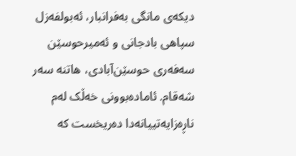دیکەی مانگی بەفرانبار، ئەبولفەزل سپاهی بادجانی و ئەمیرحوسێن سەفەری حوسێن‌آبادی، هاتنە سەر شەقام. ئامادەبوونی خەڵک لەم ناڕەزایەتییانەدا دەریخست کە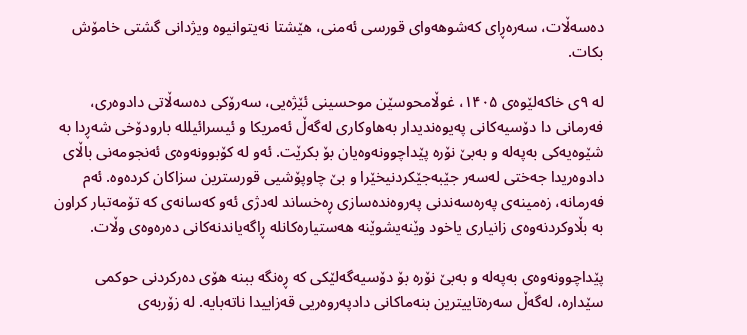دەسەڵات، سەرەڕای کەشوهەوای قورسی ئەمنی، هێشتا نەیتوانیوە ویژدانی گشتی خامۆش بکات.

لە ۹ی خاکەلێوەی ۱۴۰۵، غوڵامحوسێن موحسینی ئێژەیی، سەرۆکی دەسەڵاتی دادوەری، فەرمانی دا دۆسیەکانی پەیوەندیدار بەهاوکاری لەگەڵ ئەمریکا و ئیسرائیللە بارودۆخی شەڕدا بە شێوەیەکی بەپەلە و بەبێ نۆرە پێداچوونەوەیان بۆ بکرێت. ئەو لە کۆبوونەوەی ئەنجومەنی باڵای دادوەریدا جەختی لەسەر جێبەجێکردنیخێرا و بێ چاوپۆشیی قورسترین سزاکان کردەوە. ئەم فەرمانە، زەمینەی پەرەسەندنی پەروەندەسازی ڕەخساند لەدژی ئەو کەسانەی کە تۆمەتبار کراون بە بڵاوکردنەوەی زانیاری یاخود وێنەیشوێنە هەستیارەکانلە ڕاگەیاندنەکانی دەرەوەی وڵات.

پێداچوونەوەی بەپەلە و بەبێ نۆرە بۆ دۆسیەگەلێکی کە ڕەنگە ببنە هۆی دەرکردنی حوکمی سێدارە، لەگەڵ سەرەتاییترین بنەماکانی دادپەروەریی قەزاییدا ناتەبایە. لە زۆربەی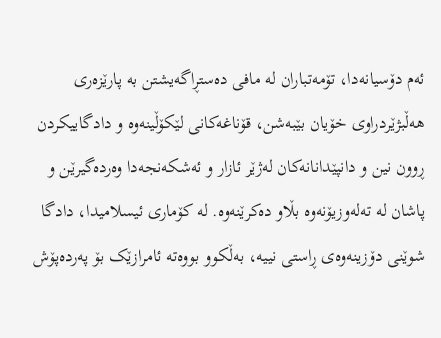ئەم دۆسیانەدا، تۆمەتباران لە مافی دەستڕاگەیشتن بە پارێزەری هەڵبژێردراوی خۆیان بێبەشن، قۆناغەکانی لێکۆڵینەوە و دادگاییکردن ڕوون نین و دانپێدانانەکان لەژێر ئازار و ئەشکەنجەدا وەردەگیرێن و پاشان لە تەلەوزیۆنەوە بڵاو دەکرێنەوە. لە کۆماری ئیسلامیدا، دادگا شوێنی دۆزینەوەی ڕاستی نییە، بەڵکوو بووەتە ئامرازێک بۆ پەردەپۆش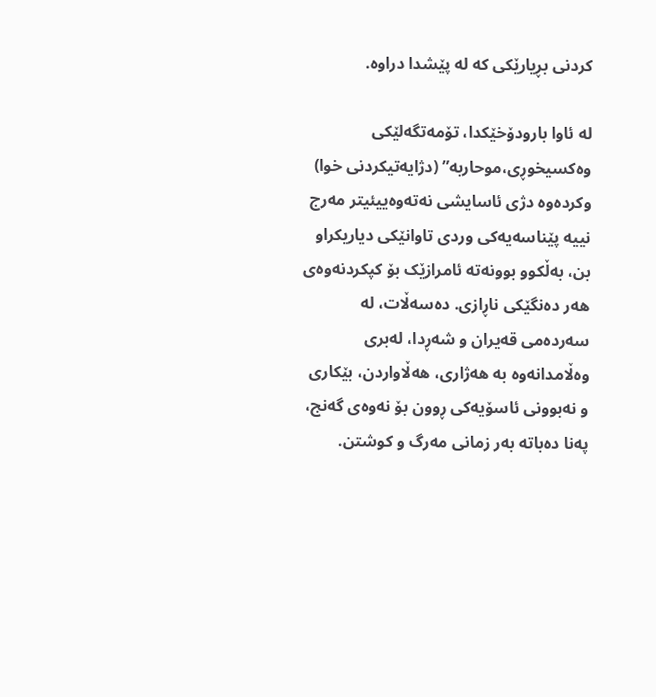کردنی بڕیارێکی کە لە پێشدا دراوە.

لە ئاوا بارودۆخێکدا، تۆمەتگەلێکی وەکسیخوڕی،موحاربە” (دژایەتیکردنی خوا) وکردەوە دژی ئاسایشی نەتەوەییئیتر مەرج نییە پێناسەیەکی وردی تاوانێکی دیاریکراو بن، بەڵکوو بوونەتە ئامرازێک بۆ کپکردنەوەی هەر دەنگێکی ناڕازی. دەسەڵات، لە سەردەمی قەیران و شەڕدا، لەبری وەڵامدانەوە بە هەژاری، هەڵاواردن، بێکاری و نەبوونی ئاسۆیەکی ڕوون بۆ نەوەی گەنج، پەنا دەباتە بەر زمانی مەرگ و کوشتن.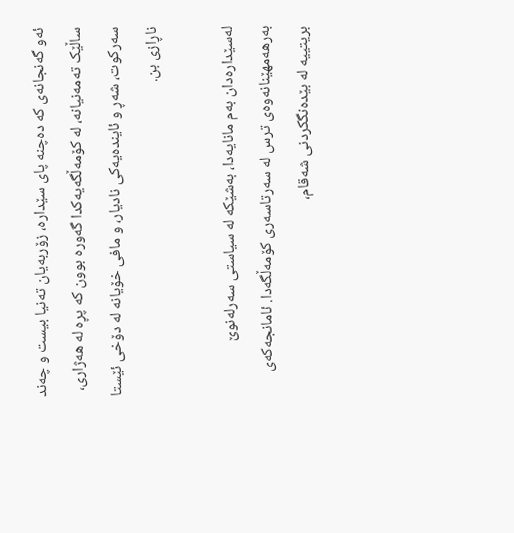ئەو گەنجانەی کە دەچنە پای سێدارە، زۆربەیان تەنیا بیست و چەند ساڵێک تەمەنیانە، لە کۆمەڵگەیەکدا گەورە بوون کە پڕە لە هەژاری، سەرکوت، شەڕ و ئایندەیەکی نادیار، و مافی خۆیانە لە دۆخی ئێستا ناڕازی بن.

لەسێدارەدان بەم مانایەدا، بەشێکە لە سیاستی سەرلەنوێ بەرهەمهێنانەوەی ترس لە سەرتاسەری کۆمەڵگەدا. ئامانجەکەی بریتییە لە بێدەنگکردنی شەقام،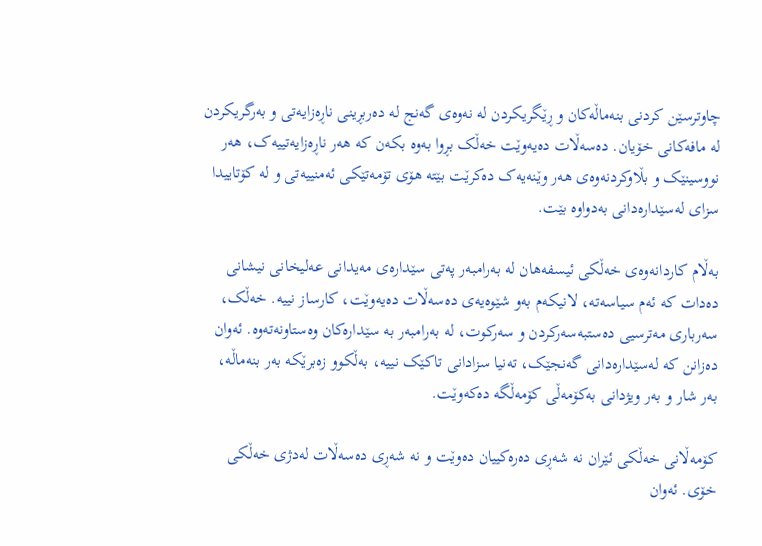چاوترسێن کردنی بنەماڵەکان و ڕێگریکردن لە نەوەی گەنج لە دەربڕینی ناڕەزایەتی و بەرگریکردن لە مافەکانی خۆیان. دەسەڵات دەیەوێت خەڵک بڕوا بەوە بکەن کە هەر ناڕەزایەتییەک، هەر نووسینێک و بڵاوکردنەوەی هەر وێنەیەک دەکرێت بێتە هۆی تۆمەتێکی ئەمنییەتی و لە کۆتاییدا سزای لەسێدارەدانی بەدواوە بێت.

بەڵام کاردانەوەی خەڵکی ئیسفەهان لە بەرامبەر پەتی سێدارەی مەیدانی عەلیخانی نیشانی دەدات کە ئەم سیاسەتە، لانیکەم بەو شێوەیەی دەسەڵات دەیەوێت، کارساز نییە. خەڵک، سەرباری مەترسیی دەستبەسەرکردن و سەرکوت، لە بەرامبەر بە سێدارەکان وەستاونەتەوە. ئەوان دەزانن کە لەسێدارەدانی گەنجێک، تەنیا سزادانی تاکێک نییە، بەڵکوو زەبرێکە بەر بنەماڵە، بەر شار و بەر ویژدانی بەکۆمەڵی کۆمەڵگە دەکەوێت.

کۆمەڵانی خەڵکی ئێران نه شەڕی دەرەکییان دەوێت و نە شەڕی دەسەڵات لەدژی خەڵکی خۆی. ئەوان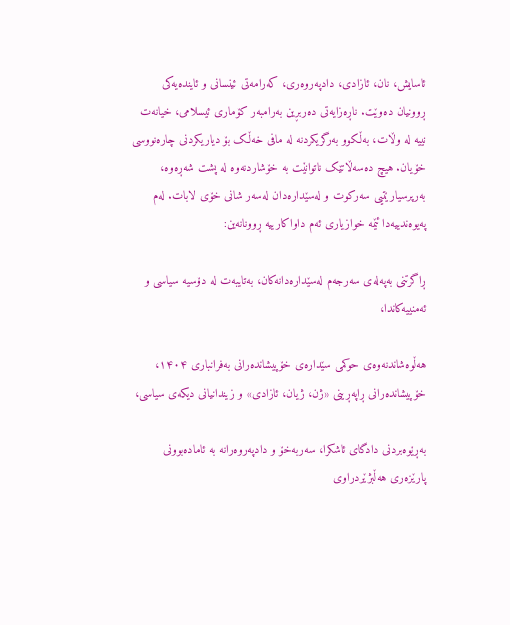ئاسایش، نان، ئازادی، دادپەروەری، کەرامەتی ئینسانی و ئایندەیەکی ڕوونیان دەوێت. ناڕەزایەتی دەربڕین بەرامبەر کۆماری ئیسلامی، خیانەت نییە لە وڵات، بەڵکوو بەرگریکردنە لە مافی خەڵک بۆ دیاریکردنی چارەنووسی خۆیان. هیچ دەسەڵاتێک ناتوانێت بە خۆشاردنەوە لە پشت شەڕەوە، بەرپرسیارێتیی سەرکوت و لەسێدارەدان لەسەر شانی خۆی لابات. لەم پەیوەندییەدا ئێمە خوازیاری ئەم داواکارییە ڕوونانەین:

ڕاگرتنی بەپەلەی سەرجەم لەسێدارەدانەکان، بەتایبەت لە دۆسیە سیاسی و ئەمنییەکاندا،

هەڵوەشاندنەوەی حوکمی سێدارەی خۆپیشاندەرانی بەفرانباری ۱۴۰۴، خۆپیشاندەرانی ڕاپەڕینی «ژن، ژیان، ئازادی» و زیندانیانی دیکەی سیاسی،

بەڕێوەبردنی دادگای ئاشکرا، سەربەخۆ و دادپەروەرانە بە ئامادەبوونی پارێزەری هەڵبژێردراوی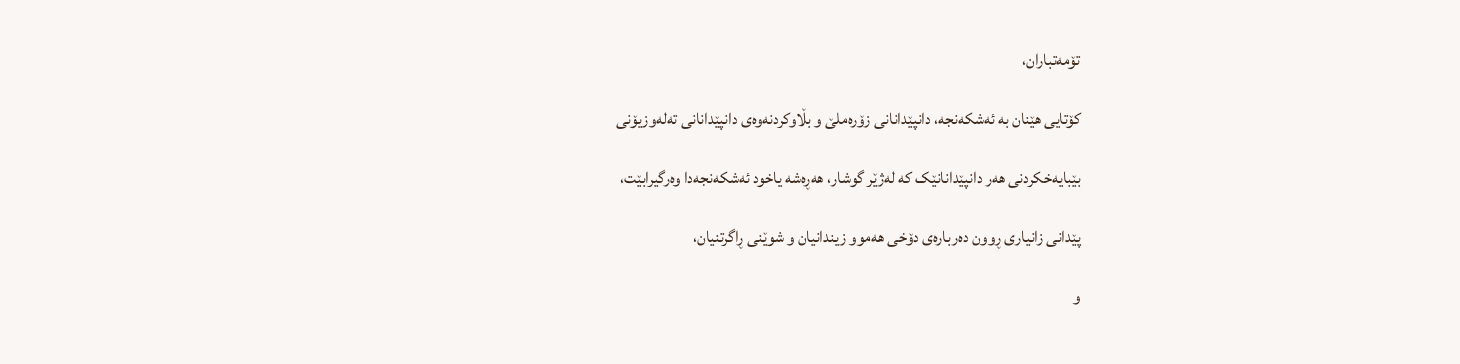تۆمەتباران،

کۆتایی هێنان بە ئەشکەنجە، دانپێدانانی زۆرەملێ و بڵاوکردنەوەی دانپێدانانی تەلەوزیۆنی

بێبایەخکردنی هەر دانپێدانانێک کە لەژێر گوشار، هەڕەشە یاخود ئەشکەنجەدا وەرگیرابێت،

پێدانی زانیاری‌ ڕوون دەربارەی دۆخی هەموو زیندانیان و شوێنی ڕاگرتنیان،

و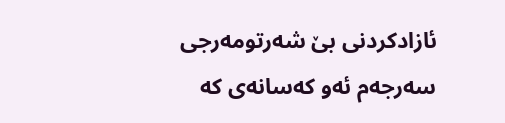ئازادکردنی بێ شەرتومەرجی سەرجەم ئەو کەسانەی کە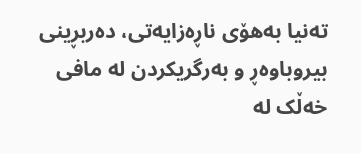تەنیا بەهۆی ناڕەزایەتی، دەربڕینی بیروباوەڕ و بەرگریکردن لە مافی خەڵک لە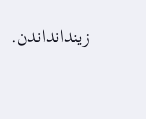زیندانداندن.